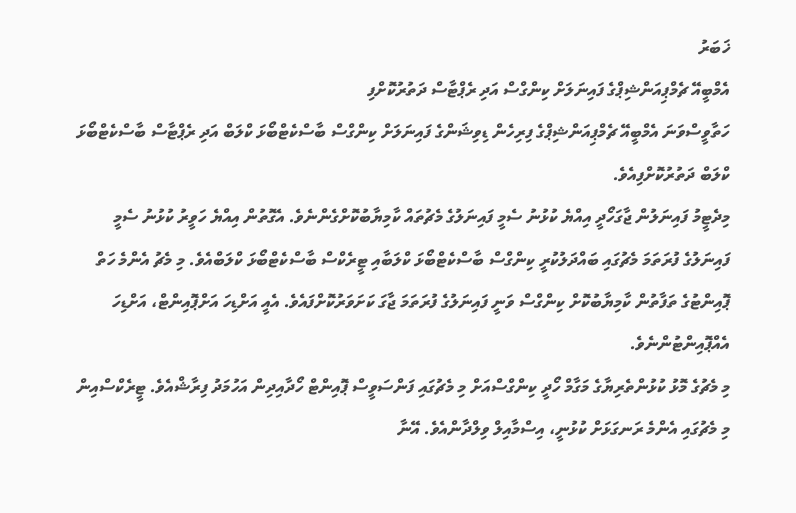ޚަބަރު
އެމްބީއޭ ޗެމްޕިއަންޝިޕްގެ ފައިނަލަށް ކިންގްސް އަދި ރެޕްޓާސް ދަތުރުކޮށްފި
ހަތާވީސްވަނަ އެމްބީއޭ ޗެމްޕިއަންޝިޕްގެ ފިރިހެން ޑިވިޝަންގެ ފައިނަލަށް ކިންގްސް ބާސްކެޓްބޯޅަ ކްލަބް އަދި ރެޕްޓާސް ބާސްކެޓްބޯޅަ ކްލަބް ދަތުރުކޮށްފިއެވެ.
މިދެޓީމު ފައިނަލުން ޖާގަހޯދީ އިއްޔެ ކުޅުނު ސެމީ ފައިނަލުގެ މެޗުތައް ކާމިޔާބުކޮށްގެންނެވެ. އެގޮތުން އިއްޔެ ހަވީރު ކުޅުނު ސެމީ ފައިނަލުގެ ފުރަތަމަ މެޗުގައި ބައްދަލުކުރީ ކިންގްސް ބާސްކެޓްބޯޅަ ކްލަބާއި ޓީރެކްސް ބާސްކެޓްބޯޅަ ކްލަބްއެވެ. މި މެޗު އެންމެ ހަތް ޕޮއިންޓުގެ ތަފާތުން ކާމިޔާބުކޮށް ކިންގްސް ވަނީ ފައިނަލުގެ ފުރަތަމަ ޖާގަ ކަށަވަރުކޮށްފައެވެ. އެއީ އަށްޑިހަ އަށްޕޮއިންޓް، އަށްޑިހަ އެއްޕޮއިންޓުންނެވެ.
މި މެޗުގެ މޮޅު ކުޅުންތެރިޔާގެ މަގާމް ހޯދީ ކިންގްސްއަށް މި މެޗުގައި ފަންސަވީސް ޕޮއިންޓް ހޯދާއިދިން އަހުމަދު ފިރާޝްއެވެ. ޓީރެކްސްއިން މި މެޗުގައި އެންމެ ރަނގަޅަށް ކުޅުނީ، އިސްމާއިލް ވިލްދާންއެވެ. އޭނާ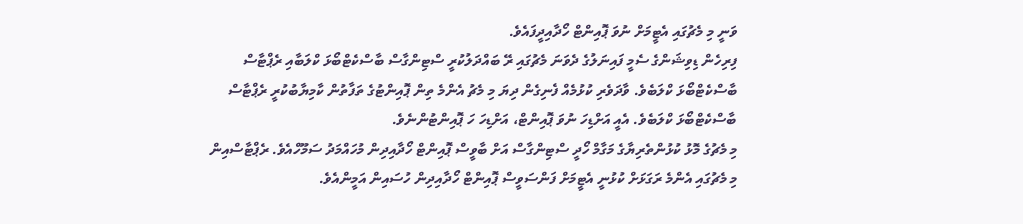ވަނީ މި މެޗުގައި އެޓީމަށް ނުވަ ޕޮއިންޓް ހޯދާއިދީފައެވެ.
ފިރިހެން ޑިވިޝަންގެ ސެމީ ފައިނަލުގެ ދެވަނަ މެޗުގައި ރޭ ބައްދަލުކުރީ ސްޓިންގާސް ބާސްކެޓްބޯޅަ ކްލަބާއި ރެޕްޓާސް ބާސްކެޓްބޯޅަ ކްލަބެވެ. ވާދަވެރި ކުޅުމެއް ފެނިގެން ދިޔަ މި މެޗު އެންމެ ތިން ޕޮއިންޓުގެ ތަފާތުން ކާމިޔާބުކުރީ ރެޕްޓާސް ބާސްކެޓްބޯޅަ ކްލަބެވެ. އެއީ އަށްޑިހަ ނުވަ ޕޮއިންޓް، އަށްޑިހަ ހަ ޕޮއިންޓުންނެވެ.
މި މެޗުގެ މޮޅު ކުޅުންތެރިޔާގެ މަގާމް ހޯދީ ސްޓިންގާސް އަށް ބާވީސް ޕޮއިންޓް ހޯދާއިދިން މުހައްމަދު ސަމޫހްއެވެ. ރެޕްޓާސްއިން މި މެޗުގައި އެންމެ ރަގަޅަށް ކުޅުނީ އެޓީމަށް ފަންސަވީސް ޕޮއިންޓް ހޯދާއިދިން ހުސައިން އަމީންއެވެ.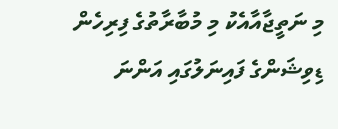މި ނަތީޖާއާއެކު މި މުބާރާތުގެ ފިރިހެން ޑިވިޝަންގެ ފައިނަލުގައި އަންނަ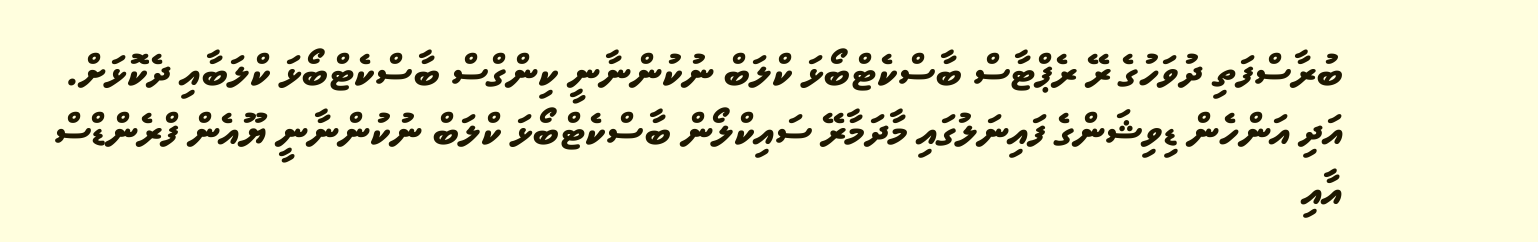ބުރާސްފަތި ދުވަހުގެ ރޭ ރެޕްޓާސް ބާސްކެޓްބޯޅަ ކްލަބް ނުކުންނާނީ ކިންގްސް ބާސްކެޓްބޯޅަ ކްލަބާއި ދެކޮޅަށް. އަދި އަންހެން ޑިވިޝަންގެ ފައިނަލުގައި މާދަމާރޭ ސައިކްލޯން ބާސްކެޓްބޯޅަ ކްލަބް ނުކުންނާނީ ޔޫއެން ފްރެންޑްސް އާއި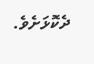ދެކޮޅަށެވެ.